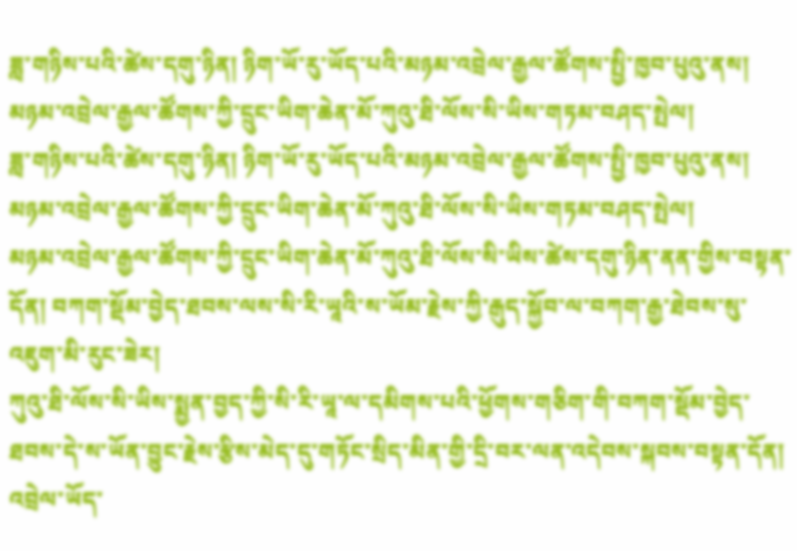ཟླ་གཉིས་པའི་ཚེས་དགུ་ཉིན། ཉིག་ཡོ་རུ་ཡོད་པའི་མཉམ་འབྲེལ་རྒྱལ་ཚོགས་སྤྱི་ཁྱབ་པུའུ་ནས། མཉམ་འབྲེལ་རྒྱལ་ཚོགས་ཀྱི་དྲུང་ཡིག་ཆེན་མོ་ཀུའུ་ཐི་ལོས་སི་ཡིས་གཏམ་བཤད་སྤེལ།
ཟླ་གཉིས་པའི་ཚེས་དགུ་ཉིན། ཉིག་ཡོ་རུ་ཡོད་པའི་མཉམ་འབྲེལ་རྒྱལ་ཚོགས་སྤྱི་ཁྱབ་པུའུ་ནས། མཉམ་འབྲེལ་རྒྱལ་ཚོགས་ཀྱི་དྲུང་ཡིག་ཆེན་མོ་ཀུའུ་ཐི་ལོས་སི་ཡིས་གཏམ་བཤད་སྤེལ།
མཉམ་འབྲེལ་རྒྱལ་ཚོགས་ཀྱི་དྲུང་ཡིག་ཆེན་མོ་ཀུའུ་ཐི་ལོས་སི་ཡིས་ཚེས་དགུ་ཉིན་ནན་གྱིས་བསྟན་དོན། བཀག་སྡོམ་བྱེད་ཐབས་ལས་སི་རི་ཡཱའི་ས་ཡོམ་རྗེས་ཀྱི་རྒུད་སྐྱོབ་ལ་བཀག་རྒྱ་ཐེབས་སུ་འཇུག་མི་རུང་ཟེར།
ཀུའུ་ཐི་ལོས་སི་ཡིས་སྨྱན་བྱད་ཀྱི་སི་རི་ཡཱ་ལ་དམིགས་པའི་ཕྱོགས་གཅིག་གི་བཀག་སྡོམ་བྱེད་ཐབས་དེ་ས་ཡོན་བྱུང་རྗེས་རྩིས་མེད་དུ་གཏོང་སྲིད་མིན་གྱི་དྲི་བར་ལན་འདེབས་སྐབས་བསྟན་དོན། འབྲེལ་ཡོད་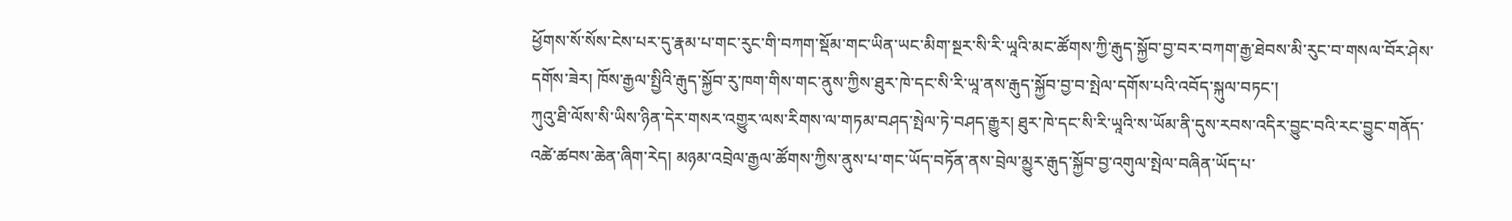ཕྱོགས་སོ་སོས་ངེས་པར་དུ་རྣམ་པ་གང་རུང་གི་བཀག་སྡོམ་གང་ཡིན་ཡང་མིག་སྔར་སི་རི་ཡཱའི་མང་ཚོགས་ཀྱི་རྒུད་སྐྱོབ་བྱ་བར་བཀག་རྒྱ་ཐེབས་མི་རུང་བ་གསལ་བོར་ཤེས་དགོས་ཟེར། ཁོས་རྒྱལ་སྤྱིའི་རྒུད་སྐྱོབ་རུ་ཁག་གིས་གང་ནུས་ཀྱིས་ཐུར་ཁེ་དང་སི་རི་ཡཱ་ནས་རྒུད་སྐྱོབ་བྱ་བ་སྤེལ་དགོས་པའི་འབོད་སྐུལ་བཏང་།
ཀུའུ་ཐི་ལོས་སི་ཡིས་ཉིན་དེར་གསར་འགྱུར་ལས་རིགས་ལ་གཏམ་བཤད་སྤེལ་ཏེ་བཤད་རྒྱུར། ཐུར་ཁེ་དང་སི་རི་ཡཱའི་ས་ཡོམ་ནི་དུས་རབས་འདིར་བྱུང་བའི་རང་བྱུང་གནོད་འཚེ་ཚབས་ཆེན་ཞིག་རེད། མཉམ་འབྲེལ་རྒྱལ་ཚོགས་ཀྱིས་ནུས་པ་གང་ཡོད་བཏོན་ནས་བྲེལ་མྱུར་རྒུད་སྐྱོབ་བྱ་འགུལ་སྤེལ་བཞིན་ཡོད་པ་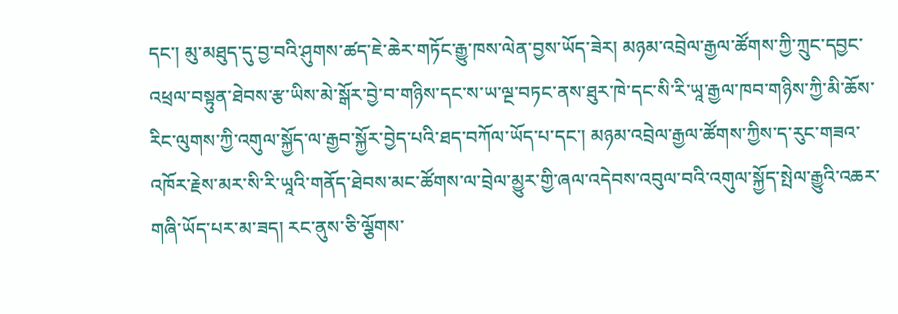དང་། མུ་མཐུད་དུ་བྱ་བའི་ཤུགས་ཚད་ཇེ་ཆེར་གཏོང་རྒྱུ་ཁས་ལེན་བྱས་ཡོད་ཟེར། མཉམ་འབྲེལ་རྒྱལ་ཚོགས་ཀྱི་ཀྲུང་དབྱང་འཕྲལ་བསྟུན་ཐེབས་རྩ་ཡིས་མེ་སྒོར་བྱེ་བ་གཉིས་དང་ས་ཡ་ལྔ་བཏང་ནས་ཐུར་ཁེ་དང་སི་རི་ཡཱ་རྒྱལ་ཁབ་གཉིས་ཀྱི་མི་ཆོས་རིང་ལུགས་ཀྱི་འགུལ་སྐྱོད་ལ་རྒྱབ་སྐྱོར་བྱེད་པའི་ཐད་བཀོལ་ཡོད་པ་དང་། མཉམ་འབྲེལ་རྒྱལ་ཚོགས་ཀྱིས་ད་རུང་གཟའ་འཁོར་རྗེས་མར་སི་རི་ཡཱའི་གནོད་ཐེབས་མང་ཚོགས་ལ་བྲེལ་མྱུར་གྱི་ཞལ་འདེབས་འབུལ་བའི་འགུལ་སྐྱོད་སྤེལ་རྒྱུའི་འཆར་གཞི་ཡོད་པར་མ་ཟད། རང་ནུས་ཅི་ལྕོགས་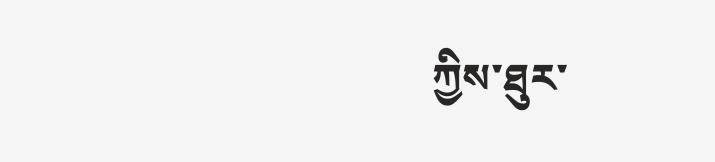ཀྱིས་ཐུར་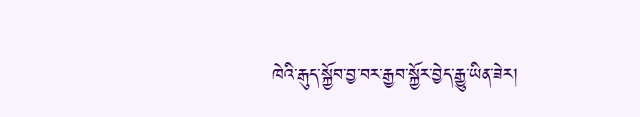ཁེའི་རྒུད་སྐྱོབ་བྱ་བར་རྒྱབ་སྐྱོར་བྱེད་རྒྱུ་ཡིན་ཟེར།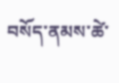བསོད་ནམས་ཚེ་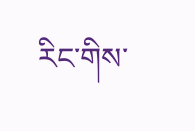རིང་གིས་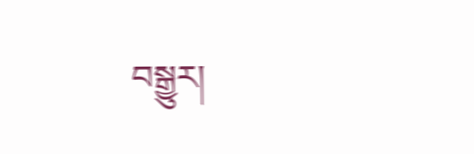བསྒྱུར།